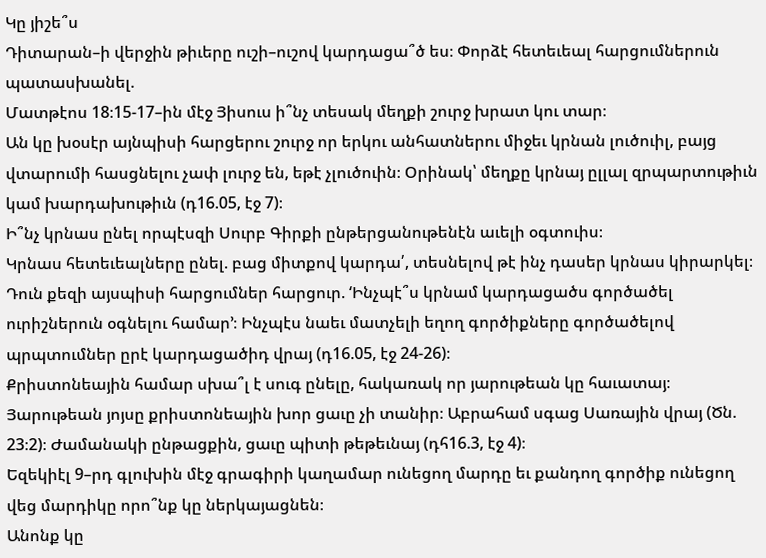Կը յիշե՞ս
Դիտարան–ի վերջին թիւերը ուշի–ուշով կարդացա՞ծ ես։ Փորձէ հետեւեալ հարցումներուն պատասխանել.
Մատթէոս 18։15-17–ին մէջ Յիսուս ի՞նչ տեսակ մեղքի շուրջ խրատ կու տար։
Ան կը խօսէր այնպիսի հարցերու շուրջ որ երկու անհատներու միջեւ կրնան լուծուիլ, բայց վտարումի հասցնելու չափ լուրջ են, եթէ չլուծուին։ Օրինակ՝ մեղքը կրնայ ըլլալ զրպարտութիւն կամ խարդախութիւն (դ16.05, էջ 7)։
Ի՞նչ կրնաս ընել որպէսզի Սուրբ Գիրքի ընթերցանութենէն աւելի օգտուիս։
Կրնաս հետեւեալները ընել. բաց միտքով կարդա՛, տեսնելով թէ ինչ դասեր կրնաս կիրարկել։ Դուն քեզի այսպիսի հարցումներ հարցուր. ‘Ինչպէ՞ս կրնամ կարդացածս գործածել ուրիշներուն օգնելու համար’։ Ինչպէս նաեւ մատչելի եղող գործիքները գործածելով պրպտումներ ըրէ կարդացածիդ վրայ (դ16.05, էջ 24-26)։
Քրիստոնեային համար սխա՞լ է սուգ ընելը, հակառակ որ յարութեան կը հաւատայ։
Յարութեան յոյսը քրիստոնեային խոր ցաւը չի տանիր։ Աբրահամ սգաց Սառային վրայ (Ծն. 23։2)։ Ժամանակի ընթացքին, ցաւը պիտի թեթեւնայ (դհ16.3, էջ 4)։
Եզեկիէլ 9–րդ գլուխին մէջ գրագիրի կաղամար ունեցող մարդը եւ քանդող գործիք ունեցող վեց մարդիկը որո՞նք կը ներկայացնեն։
Անոնք կը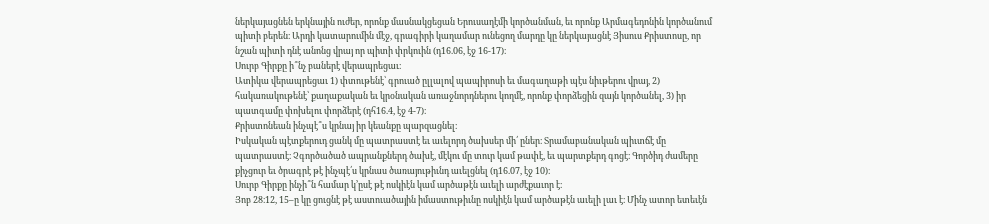ներկայացնեն երկնային ուժեր, որոնք մասնակցեցան Երուսաղէմի կործանման, եւ որոնք Արմագեդոնին կործանում պիտի բերեն։ Արդի կատարումին մէջ, գրագիրի կաղամար ունեցող մարդը կը ներկայացնէ Յիսուս Քրիստոսը, որ նշան պիտի դնէ անոնց վրայ որ պիտի փրկուին (դ16.06, էջ 16-17)։
Սուրբ Գիրքը ի՞նչ բաներէ վերապրեցաւ։
Ատիկա վերապրեցաւ 1) փտութենէ՝ գրուած ըլլալով պապիրոսի եւ մագաղաթի պէս նիւթերու վրայ, 2) հակառակութենէ՝ քաղաքական եւ կրօնական առաջնորդներու կողմէ, որոնք փորձեցին զայն կործանել, 3) իր պատգամը փոխելու փորձերէ (դհ16.4, էջ 4-7)։
Քրիստոնեան ինչպէ՞ս կրնայ իր կեանքը պարզացնել։
Իսկական պէտքերուդ ցանկ մը պատրաստէ եւ աւելորդ ծախսեր մի՛ ըներ։ Տրամաբանական պիւտճէ մը պատրաստէ։ Չգործածած ապրանքներդ ծախէ, մէկու մը տուր կամ թափէ, եւ պարտքերդ գոցէ։ Գործիդ ժամերը քիչցուր եւ ծրագրէ թէ ինչպէ՛ս կրնաս ծառայութիւնդ աւելցնել (դ16.07, էջ 10)։
Սուրբ Գիրքը ինչի՞ն համար կ’ըսէ թէ ոսկիէն կամ արծաթէն աւելի արժէքաւոր է։
Յոբ 28։12, 15–ը կը ցուցնէ թէ աստուածային իմաստութիւնը ոսկիէն կամ արծաթէն աւելի լաւ է։ Մինչ ատոր ետեւէն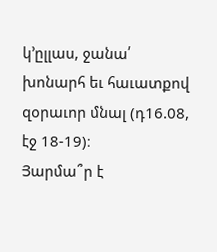կ’ըլլաս, ջանա՛ խոնարհ եւ հաւատքով զօրաւոր մնալ (դ16.08, էջ 18-19)։
Յարմա՞ր է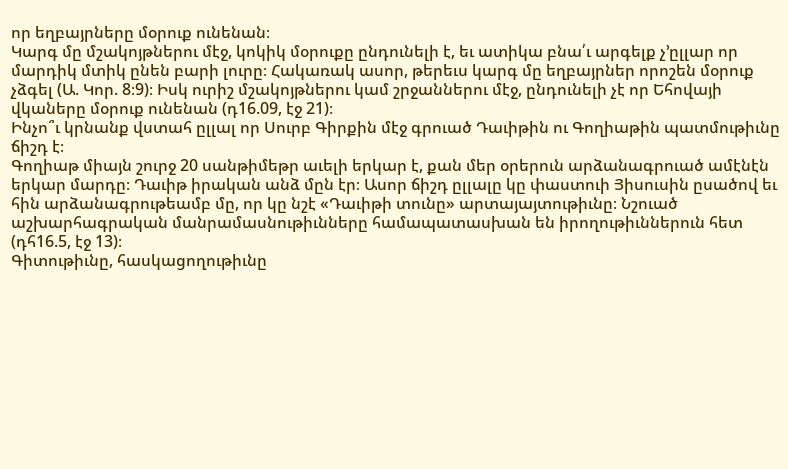որ եղբայրները մօրուք ունենան։
Կարգ մը մշակոյթներու մէջ, կոկիկ մօրուքը ընդունելի է, եւ ատիկա բնա՛ւ արգելք չ’ըլլար որ մարդիկ մտիկ ընեն բարի լուրը։ Հակառակ ասոր, թերեւս կարգ մը եղբայրներ որոշեն մօրուք չձգել (Ա. Կոր. 8։9)։ Իսկ ուրիշ մշակոյթներու կամ շրջաններու մէջ, ընդունելի չէ որ Եհովայի վկաները մօրուք ունենան (դ16.09, էջ 21)։
Ինչո՞ւ կրնանք վստահ ըլլալ որ Սուրբ Գիրքին մէջ գրուած Դաւիթին ու Գողիաթին պատմութիւնը ճիշդ է։
Գողիաթ միայն շուրջ 20 սանթիմեթր աւելի երկար է, քան մեր օրերուն արձանագրուած ամէնէն երկար մարդը։ Դաւիթ իրական անձ մըն էր։ Ասոր ճիշդ ըլլալը կը փաստուի Յիսուսին ըսածով եւ հին արձանագրութեամբ մը, որ կը նշէ «Դաւիթի տունը» արտայայտութիւնը։ Նշուած աշխարհագրական մանրամասնութիւնները համապատասխան են իրողութիւններուն հետ (դհ16.5, էջ 13)։
Գիտութիւնը, հասկացողութիւնը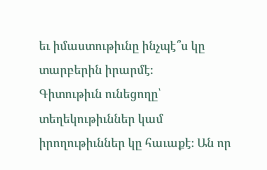եւ իմաստութիւնը ինչպէ՞ս կը տարբերին իրարմէ։
Գիտութիւն ունեցողը՝ տեղեկութիւններ կամ իրողութիւններ կը հաւաքէ։ Ան որ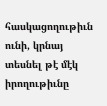հասկացողութիւն ունի, կրնայ տեսնել թէ մէկ իրողութիւնը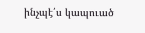ինչպէ՛ս կապուած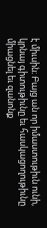է միւսին։ Բայց ան որ իմաստութիւն ունի, կրնայ գիտութիւնը եւ հասկացողութիւնը միացնել եւ զանոնք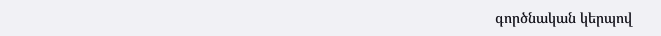գործնական կերպով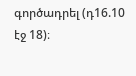գործադրել (դ16.10 էջ 18)։